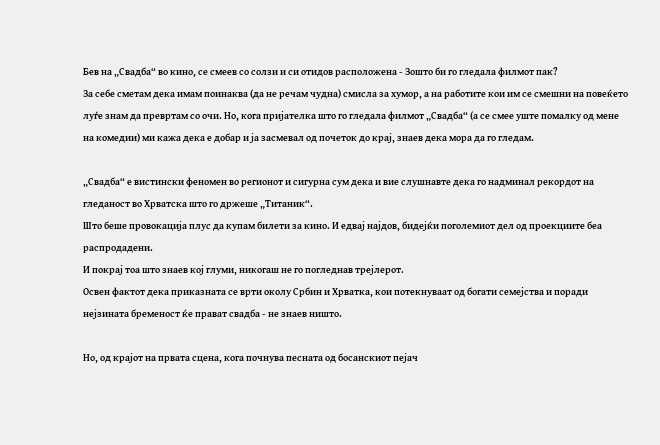Бев на „Свадба“ во кино, се смеев со солзи и си отидов расположена - Зошто би го гледала филмот пак?
За себе сметам дека имам поинаква (да не речам чудна) смисла за хумор, а на работите кои им се смешни на повеќето луѓе знам да превртам со очи. Но, кога пријателка што го гледала филмот „Свадба“ (а се смее уште помалку од мене на комедии) ми кажа дека е добар и ја засмевал од почеток до крај, знаев дека мора да го гледам.

„Свадба“ е вистински феномен во регионот и сигурна сум дека и вие слушнавте дека го надминал рекордот на гледаност во Хрватска што го држеше „Титаник“.
Што беше провокација плус да купам билети за кино. И едвај најдов, бидејќи поголемиот дел од проекциите беа распродадени.
И покрај тоа што знаев кој глуми, никогаш не го погледнав трејлерот.
Освен фактот дека приказната се врти околу Србин и Хрватка, кои потекнуваат од богати семејства и поради нејзината бременост ќе прават свадба - не знаев ништо.

Но, од крајот на првата сцена, кога почнува песната од босанскиот пејач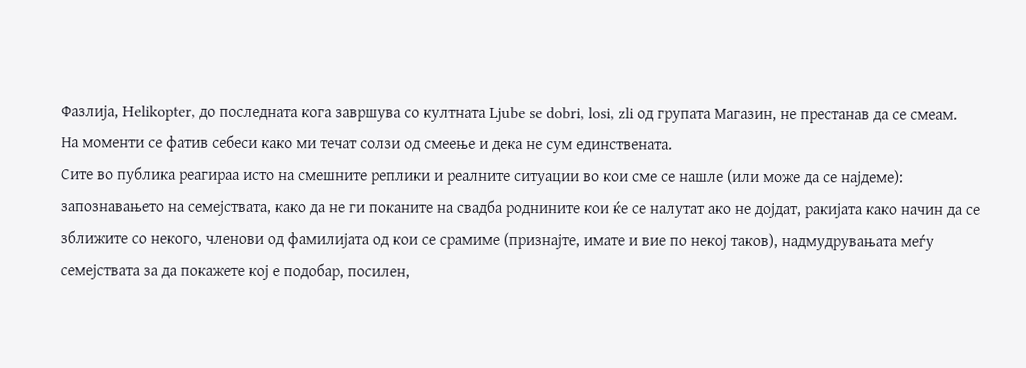Фазлија, Helikopter, до последната кога завршува со култната Ljube se dobri, losi, zli од групата Магазин, не престанав да се смеам.
На моменти се фатив себеси како ми течат солзи од смеење и дека не сум единствената.
Сите во публика реагираа исто на смешните реплики и реалните ситуации во кои сме се нашле (или може да се најдеме): запознавањето на семејствата, како да не ги поканите на свадба роднините кои ќе се налутат ако не дојдат, ракијата како начин да се зближите со некого, членови од фамилијата од кои се срамиме (признајте, имате и вие по некој таков), надмудрувањата меѓу семејствата за да покажете кој е подобар, посилен,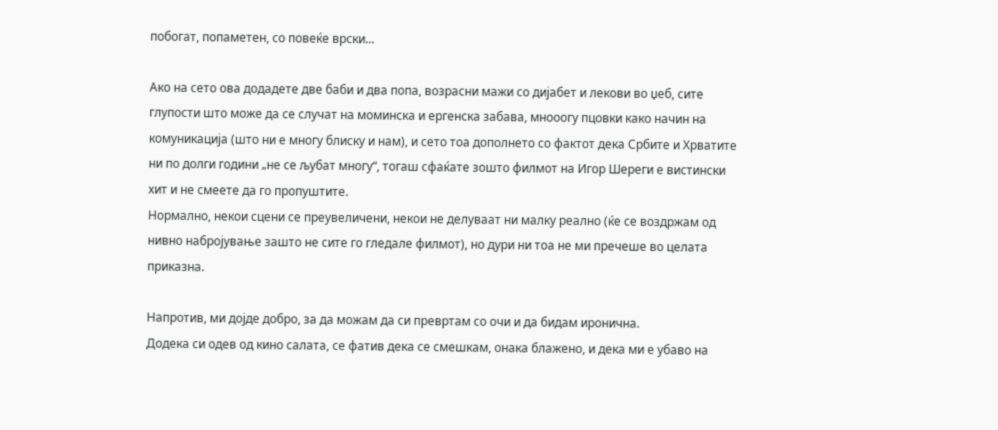побогат, попаметен, со повеќе врски...

Ако на сето ова додадете две баби и два попа, возрасни мажи со дијабет и лекови во џеб, сите глупости што може да се случат на моминска и ергенска забава, мнооогу пцовки како начин на комуникација (што ни е многу блиску и нам), и сето тоа дополнето со фактот дека Србите и Хрватите ни по долги години „не се љубат многу“, тогаш сфаќате зошто филмот на Игор Шереги е вистински хит и не смеете да го пропуштите.
Нормално, некои сцени се преувеличени, некои не делуваат ни малку реално (ќе се воздржам од нивно набројување зашто не сите го гледале филмот), но дури ни тоа не ми пречеше во целата приказна.

Напротив, ми дојде добро, за да можам да си превртам со очи и да бидам иронична.
Додека си одев од кино салата, се фатив дека се смешкам, онака блажено, и дека ми е убаво на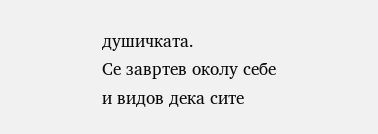душичката.
Се завртев околу себе и видов дека сите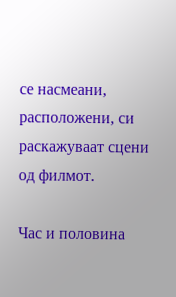се насмеани, расположени, си раскажуваат сцени од филмот.

Час и половина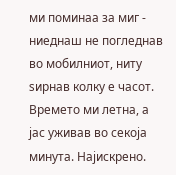ми поминаа за миг - ниеднаш не погледнав во мобилниот, ниту ѕирнав колку е часот. Времето ми летна, а јас уживав во секоја минута. Најискрено.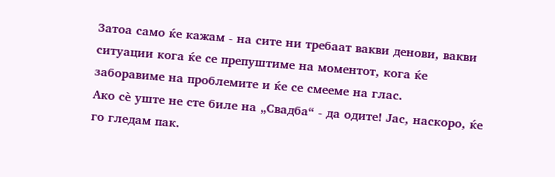Затоа само ќе кажам - на сите ни требаат вакви денови, вакви ситуации кога ќе се препуштиме на моментот, кога ќе заборавиме на проблемите и ќе се смееме на глас.
Ако сè уште не сте биле на „Свадба“ - да одите! Јас, наскоро, ќе го гледам пак.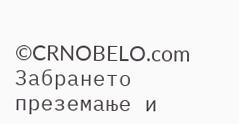©CRNOBELO.com Забрането преземање и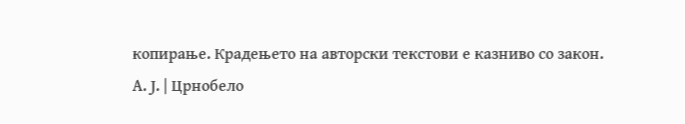копирање. Крадењето на авторски текстови е казниво со закон.
А. Ј. | Црнобело